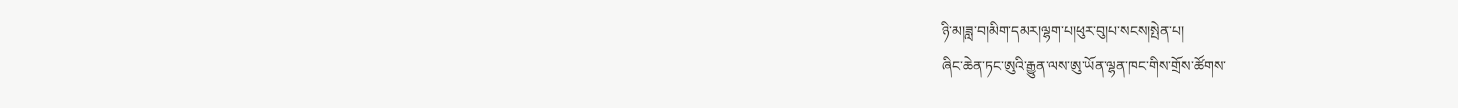ཉི་མ།ཟླ་བ།མིག་དམར།ལྷག་པ།ཕུར་བུ།པ་སངས།སྤེན་པ།
ཞིང་ཆེན་ཏང་ཨུའི་རྒྱུན་ལས་ཨུ་ཡོན་ལྷན་ཁང་གིས་གྲོས་ཚོགས་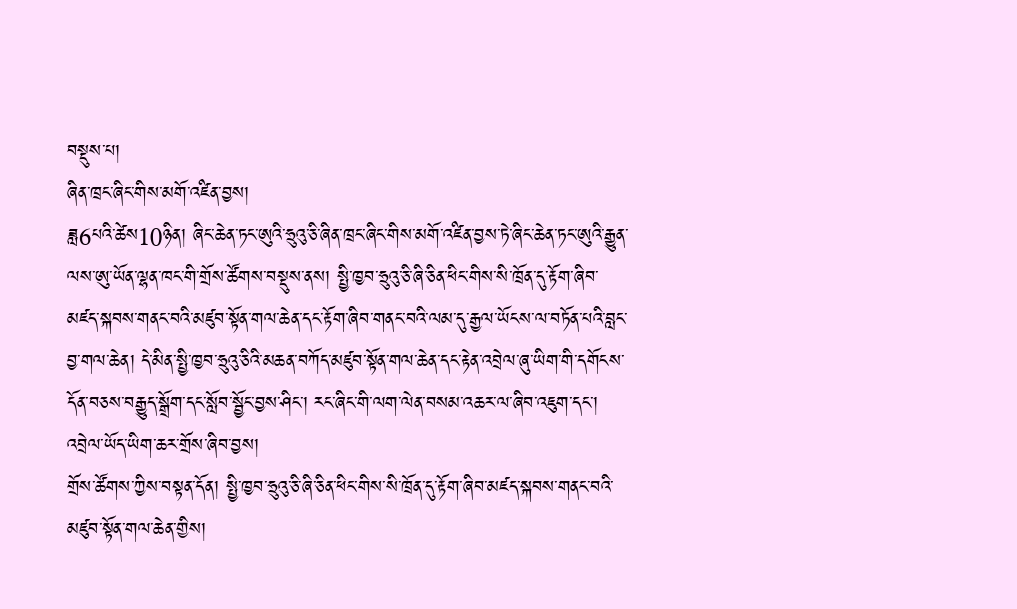བསྡུས་པ།
ཞིན་ཁྲང་ཞིང་གིས་མགོ་འཛིན་བྱས།
ཟླ6པའི་ཚེས10ཉིན། ཞིང་ཆེན་ཏང་ཨུའི་ཧྲུའུ་ཅི་ཞིན་ཁྲང་ཞིང་གིས་མགོ་འཛིན་བྱས་ཏེ་ཞིང་ཆེན་ཏང་ཨུའི་རྒྱུན་ལས་ཨུ་ཡོན་ལྷན་ཁང་གི་གྲོས་ཚོགས་བསྡུས་ནས། སྤྱི་ཁྱབ་ཧྲུའུ་ཅི་ཞི་ཅིན་ཕིང་གིས་སི་ཁྲོན་དུ་རྟོག་ཞིབ་མཛད་སྐབས་གནང་བའི་མཛུབ་སྟོན་གལ་ཆེན་དང་རྟོག་ཞིབ་གནང་བའི་ལམ་དུ་རྒྱལ་ཡོངས་ལ་བཏོན་པའི་བླང་བྱ་གལ་ཆེན། དེ་མིན་སྤྱི་ཁྱབ་ཧྲུའུ་ཅིའི་མཆན་བཀོད་མཛུབ་སྟོན་གལ་ཆེན་དང་རྟེན་འབྲེལ་ཞུ་ཡིག་གི་དགོངས་དོན་བཅས་བརྒྱུད་སྒྲོག་དང་སློབ་སྦྱོང་བྱས་ཤིང་། རང་ཞིང་གི་ལག་ལེན་བསམ་འཆར་ལ་ཞིབ་འཇུག་དང་། འབྲེལ་ཡོད་ཡིག་ཆར་གྲོས་ཞིབ་བྱས།
གྲོས་ཚོགས་ཀྱིས་བསྟན་དོན། སྤྱི་ཁྱབ་ཧྲུའུ་ཅི་ཞི་ཅིན་ཕིང་གིས་སི་ཁྲོན་དུ་རྟོག་ཞིབ་མཛད་སྐབས་གནང་བའི་མཛུབ་སྟོན་གལ་ཆེན་གྱིས།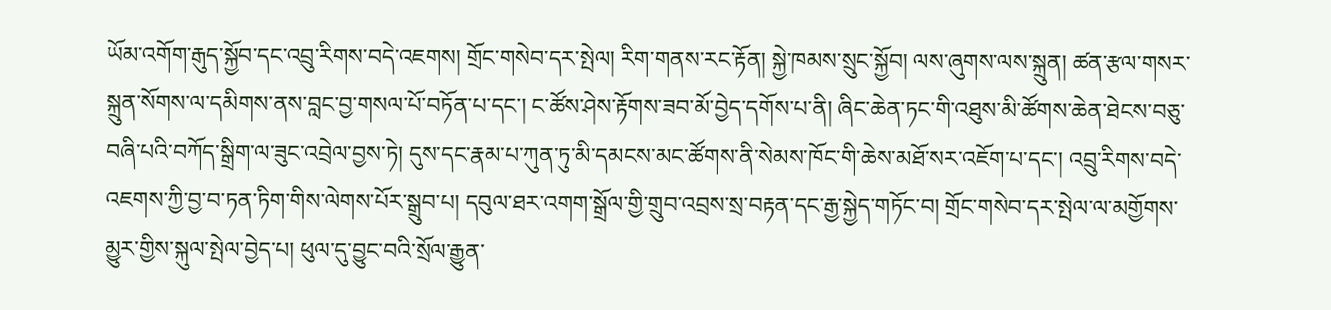ཡོམ་འགོག་རྒུད་སྐྱོབ་དང་འབྲུ་རིགས་བདེ་འཇགས། གྲོང་གསེབ་དར་སྤེལ། རིག་གནས་རང་རྟོན། སྐྱེ་ཁམས་སྲུང་སྐྱོབ། ལས་ཞུགས་ལས་སྐྲུན། ཚན་རྩལ་གསར་སྐྲུན་སོགས་ལ་དམིགས་ནས་བླང་བྱ་གསལ་པོ་བཏོན་པ་དང་། ང་ཚོས་ཤེས་རྟོགས་ཟབ་མོ་བྱེད་དགོས་པ་ནི། ཞིང་ཆེན་ཏང་གི་འཐུས་མི་ཚོགས་ཆེན་ཐེངས་བཅུ་བཞི་པའི་བཀོད་སྒྲིག་ལ་ཟུང་འབྲེལ་བྱས་ཏེ། དུས་དང་རྣམ་པ་ཀུན་ཏུ་མི་དམངས་མང་ཚོགས་ནི་སེམས་ཁོང་གི་ཆེས་མཐོ་སར་འཇོག་པ་དང་། འབྲུ་རིགས་བདེ་འཇགས་ཀྱི་བྱ་བ་ཏན་ཏིག་གིས་ལེགས་པོར་སྒྲུབ་པ། དབུལ་ཐར་འགག་སྒྲོལ་གྱི་གྲུབ་འབྲས་སྲ་བརྟན་དང་རྒྱ་སྐྱེད་གཏོང་བ། གྲོང་གསེབ་དར་སྤེལ་ལ་མགྱོགས་མྱུར་གྱིས་སྐུལ་སྤེལ་བྱེད་པ། ཕུལ་དུ་བྱུང་བའི་སྲོལ་རྒྱུན་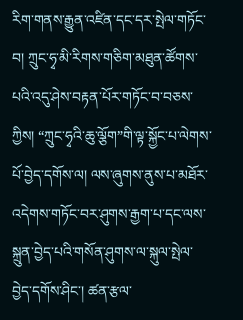རིག་གནས་རྒྱུན་འཛིན་དང་དར་སྤེལ་གཏོང་བ། ཀྲུང་ཧྭ་མི་རིགས་གཅིག་མཐུན་ཚོགས་པའི་འདུ་ཤེས་བརྟན་པོར་གཏོང་བ་བཅས་ཀྱིས། “ཀྲུང་ཧྭའི་ཆུ་ལྕོག”གི་ལྟ་སྐྱོང་པ་ལེགས་པོ་བྱེད་དགོས་ལ། ལས་ཞུགས་ནུས་པ་མཐོར་འདེགས་གཏོང་བར་ཤུགས་རྒྱག་པ་དང་ལས་སྐྲུན་བྱེད་པའི་གསོན་ཤུགས་ལ་སྐུལ་སྤེལ་བྱེད་དགོས་ཤིང་། ཚན་རྩལ་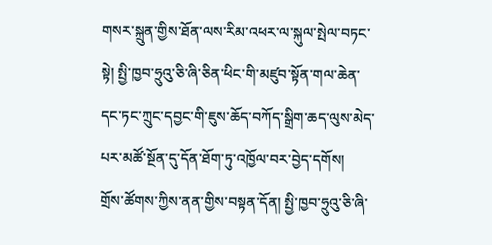གསར་སྐྲུན་གྱིས་ཐོན་ལས་རིམ་འཕར་ལ་སྐུལ་སྤེལ་བཏང་སྟེ། སྤྱི་ཁྱབ་ཧྲུའུ་ཅི་ཞི་ཅིན་ཕིང་གི་མཛུབ་སྟོན་གལ་ཆེན་དང་ཏང་ཀྲུང་དབྱང་གི་ཇུས་ཆོད་བཀོད་སྒྲིག་ཆད་ལུས་མེད་པར་མཚོ་སྔོན་དུ་དོན་ཐོག་ཏུ་འཁྱོལ་བར་བྱེད་དགོས།
གྲོས་ཚོགས་ཀྱིས་ནན་གྱིས་བསྟན་དོན། སྤྱི་ཁྱབ་ཧྲུའུ་ཅི་ཞི་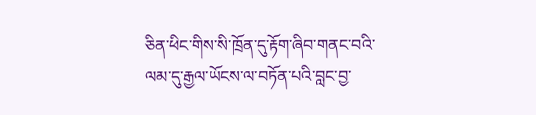ཅིན་ཕིང་གིས་སི་ཁྲོན་དུ་རྟོག་ཞིབ་གནང་བའི་ལམ་དུ་རྒྱལ་ཡོངས་ལ་བཏོན་པའི་བླང་བྱ་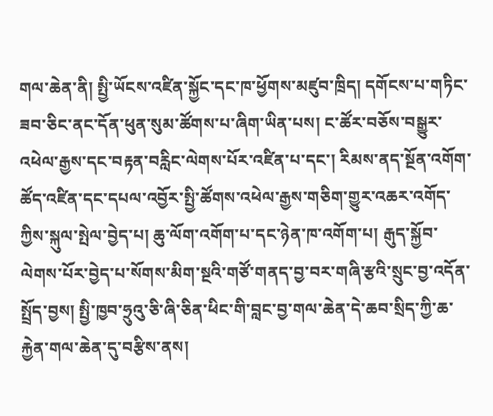གལ་ཆེན་ནི། སྤྱི་ཡོངས་འཛིན་སྐྱོང་དང་ཁ་ཕྱོགས་མཛུབ་ཁྲིད། དགོངས་པ་གཏིང་ཟབ་ཅིང་ནང་དོན་ཕུན་སུམ་ཚོགས་པ་ཞིག་ཡིན་པས། ང་ཚོར་བཅོས་བསྒྱུར་འཕེལ་རྒྱས་དང་བརྟན་བརླིང་ལེགས་པོར་འཛིན་པ་དང་། རིམས་ནད་སྔོན་འགོག་ཚོད་འཛིན་དང་དཔལ་འབྱོར་སྤྱི་ཚོགས་འཕེལ་རྒྱས་གཅིག་གྱུར་འཆར་འགོད་ཀྱིས་སྐུལ་སྤེལ་བྱེད་པ། ཆུ་ལོག་འགོག་པ་དང་ཉེན་ཁ་འགོག་པ། རྒུད་སྐྱོབ་ལེགས་པོར་བྱེད་པ་སོགས་མིག་སྔའི་གཙོ་གནད་བྱ་བར་གཞི་རྩའི་སྲུང་བྱ་འདོན་སྤྲོད་བྱས། སྤྱི་ཁྱབ་ཧྲུའུ་ཅི་ཞི་ཅིན་ཕིང་གི་བླང་བྱ་གལ་ཆེན་དེ་ཆབ་སྲིད་ཀྱི་ཆ་རྐྱེན་གལ་ཆེན་དུ་བརྩིས་ནས།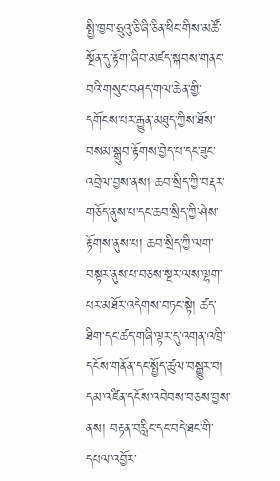སྤྱི་ཁྱབ་ཧྲུའུ་ཅི་ཞི་ཅིན་ཕིང་གིས་མཚོ་སྔོན་དུ་རྟོག་ཞིབ་མཛད་སྐབས་གནང་བའི་གསུང་བཤད་གལ་ཆེན་གྱི་དགོངས་པར་རྒྱུན་མཐུད་ཀྱིས་ཐོས་བསམ་སྒྲུབ་རྟོགས་བྱེད་པ་དང་ཟུང་འབྲེལ་བྱས་ནས། ཆབ་སྲིད་ཀྱི་བརྡར་གཅོད་ནུས་པ་དང་ཆབ་སྲིད་ཀྱི་ཤེས་རྟོགས་ནུས་པ། ཆབ་སྲིད་ཀྱི་ལག་བསྟར་ནུས་པ་བཅས་སྔར་ལས་ལྷག་པར་མཐོར་འདེགས་བཏང་སྟེ། ཚད་ཐིག་དང་ཚད་གཞི་ལྟར་དུ་འགན་འཁྲི་དངོས་གནོན་དང་སྤྱོད་ཚུལ་བསྒྱུར་བ། དམ་འཛིན་དངོས་འབེབས་བཅས་བྱས་ནས། བརྟན་བརླིང་དང་བདེ་ཐང་གི་དཔལ་འབྱོར་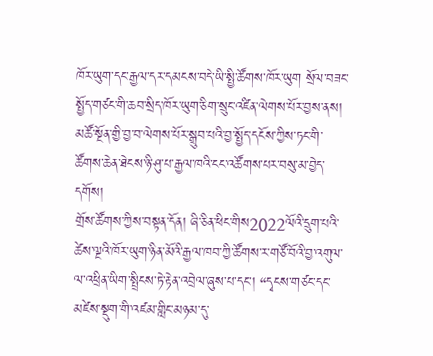ཁོར་ཡུག་དང་རྒྱལ་དར་དམངས་བདེ་ཡི་སྤྱི་ཚོགས་ཁོར་ཡུག སྲོལ་བཟང་སྤྱོད་གཙང་གི་ཆབ་སྲིད་ཁོར་ཡུག་ཅིག་སྲུང་འཛིན་ལེགས་པོར་བྱས་ནས། མཚོ་སྔོན་གྱི་བྱ་བ་ལེགས་པོར་སྒྲུབ་པའི་བྱ་སྤྱོད་དངོས་ཀྱིས་ཏང་གི་ཚོགས་ཆེན་ཐེངས་ཉི་ཤུ་པ་རྒྱལ་ཁའི་ངང་འཚོགས་པར་བསུ་མ་བྱེད་དགོས།
གྲོས་ཚོགས་ཀྱིས་བསྟན་དོན། ཞི་ཅིན་ཕིང་གིས2022ལོའི་དྲུག་པའི་ཚེས་ལྔའི་ཁོར་ཡུག་ཉིན་མོའི་རྒྱལ་ཁབ་ཀྱི་ཚོགས་ར་གཙོ་བོའི་བྱ་འགུལ་ལ་འཕྲིན་ཡིག་སྤྲིངས་ཏེ་རྟེན་འབྲེལ་ཞུས་པ་དང་། “དྭངས་གཙང་དང་མཛེས་སྡུག་གི་འཛམ་གླིང་མཉམ་དུ་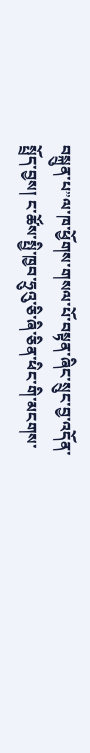བསྐྲུན་པ”ལ་ཁ་ཕྱོགས་གསལ་པོ་བསྟན་ཞིང་སྲུང་བྱ་འདོན་སྤྲོད་བྱས། ང་ཚོས་སྤྱི་ཁྱབ་ཧྲུའུ་ཅི་ཞི་ཅིན་ཕིང་གི་མངགས་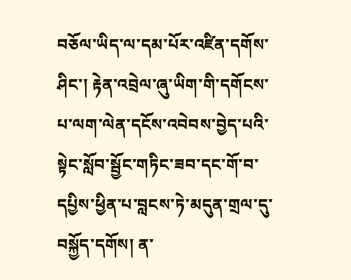བཅོལ་ཡིད་ལ་དམ་པོར་འཛིན་དགོས་ཤིང་། རྟེན་འབྲེལ་ཞུ་ཡིག་གི་དགོངས་པ་ལག་ལེན་དངོས་འབེབས་བྱེད་པའི་སྟེང་སློབ་སྦྱོང་གཏིང་ཟབ་དང་གོ་བ་དཔྱིས་ཕྱིན་པ་བླངས་ཏེ་མདུན་གྲལ་དུ་བསྐྱོད་དགོས། ན་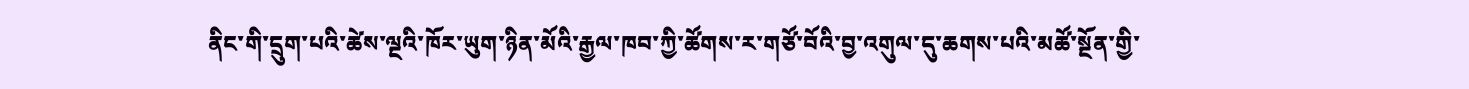ནིང་གི་དྲུག་པའི་ཚེས་ལྔའི་ཁོར་ཡུག་ཉིན་མོའི་རྒྱལ་ཁབ་ཀྱི་ཚོགས་ར་གཙོ་བོའི་བྱ་འགུལ་དུ་ཆགས་པའི་མཚོ་སྔོན་གྱི་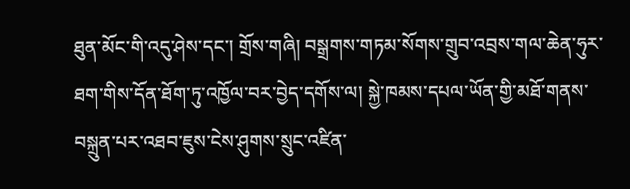ཐུན་མོང་གི་འདུ་ཤེས་དང་། གྲོས་གཞི། བསྒྲགས་གཏམ་སོགས་གྲུབ་འབྲས་གལ་ཆེན་ཧུར་ཐག་གིས་དོན་ཐོག་ཏུ་འཁྱོལ་བར་བྱེད་དགོས་ལ། སྐྱེ་ཁམས་དཔལ་ཡོན་གྱི་མཐོ་གནས་བསྐྲུན་པར་འཐབ་ཇུས་ངེས་ཤུགས་སྲུང་འཛིན་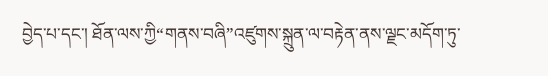བྱེད་པ་དང་། ཐོན་ལས་ཀྱི“གནས་བཞི”འཛུགས་སྐྲུན་ལ་བརྟེན་ནས་ལྗང་མདོག་ཏུ་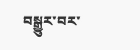བསྒྱུར་བར་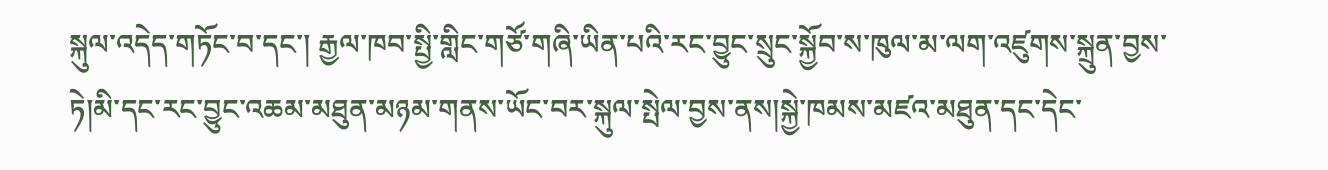སྐུལ་འདེད་གཏོང་བ་དང་། རྒྱལ་ཁབ་སྤྱི་གླིང་གཙོ་གཞི་ཡིན་པའི་རང་བྱུང་སྲུང་སྐྱོབ་ས་ཁུལ་མ་ལག་འཛུགས་སྐྲུན་བྱས་ཏེ།མི་དང་རང་བྱུང་འཆམ་མཐུན་མཉམ་གནས་ཡོང་བར་སྐུལ་སྤེལ་བྱས་ནས།སྐྱེ་ཁམས་མཛའ་མཐུན་དང་དེང་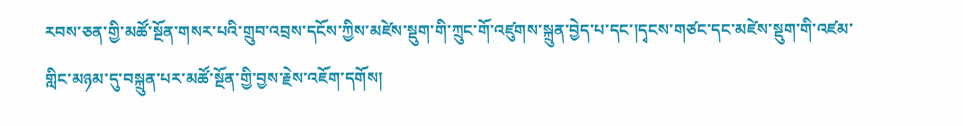རབས་ཅན་གྱི་མཚོ་སྔོན་གསར་པའི་གྲུབ་འབྲས་དངོས་ཀྱིས་མཛེས་སྡུག་གི་ཀྲུང་གོ་འཛུགས་སྐྲུན་བྱེད་པ་དང་།དྭངས་གཙང་དང་མཛེས་སྡུག་གི་འཛམ་གླིང་མཉམ་དུ་བསྐྲུན་པར་མཚོ་སྔོན་གྱི་བྱས་རྗེས་འཇོག་དགོས།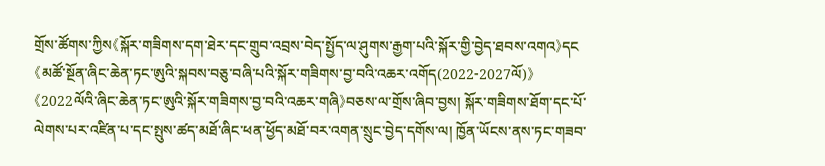གྲོས་ཚོགས་ཀྱིས《སྐོར་གཟིགས་དག་ཐེར་དང་གྲུབ་འབྲས་བེད་སྤྱོད་ལ་ཤུགས་རྒྱག་པའི་སྐོར་གྱི་བྱེད་ཐབས་འགའ》དང《མཚོ་སྔོན་ཞིང་ཆེན་ཏང་ཨུའི་སྐབས་བཅུ་བཞི་པའི་སྐོར་གཟིགས་བྱ་བའི་འཆར་འགོད(2022-2027ལོ)》《2022ལོའི་ཞིང་ཆེན་ཏང་ཨུའི་སྐོར་གཟིགས་བྱ་བའི་འཆར་གཞི》བཅས་ལ་གྲོས་ཞིབ་བྱས། སྐོར་གཟིགས་ཐོག་དང་པོ་ལེགས་པར་འཛིན་པ་དང་སྤུས་ཚད་མཐོ་ཞིང་ཕན་ཕྱོད་མཐོ་བར་འགན་སྲུང་བྱེད་དགོས་ལ། ཁྱོན་ཡོངས་ནས་ཏང་གཟབ་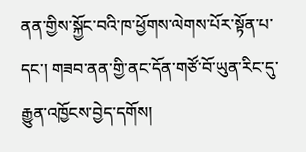ནན་གྱིས་སྐྱོང་བའི་ཁ་ཕྱོགས་ལེགས་པོར་སྟོན་པ་དང་། གཟབ་ནན་གྱི་ནང་དོན་གཙོ་བོ་ཡུན་རིང་དུ་རྒྱུན་འཁྱོངས་བྱེད་དགོས།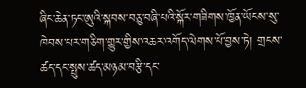ཞིང་ཆེན་ཏང་ཨུའི་སྐབས་བཅུ་བཞི་པའི་སྐོར་གཟིགས་ཁྱོན་ཡོངས་སུ་ཁེབས་པར་གཅིག་གྱུར་གྱིས་འཆར་འགོད་ལེགས་པོ་བྱས་ཏེ། གྲངས་ཚད་དང་སྤུས་ཚད་མཉམ་བརྩི་དང་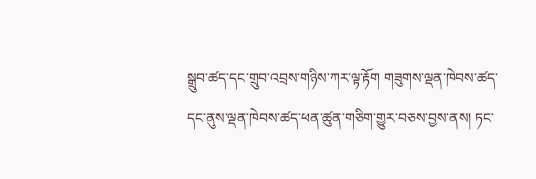སྒྲུབ་ཚད་དང་གྲུབ་འབྲས་གཉིས་ཀར་ལྟ་རྟོག གཟུགས་ལྡན་ཁེབས་ཚད་དང་ནུས་ལྡན་ཁེབས་ཚད་ཕན་ཚུན་གཅིག་གྱུར་བཅས་བྱས་ནས། ཏང་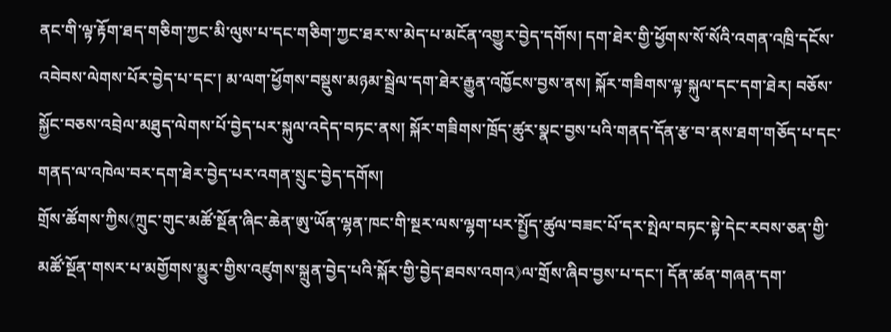ནང་གི་ལྟ་རྟོག་ཐད་གཅིག་ཀྱང་མི་ལུས་པ་དང་གཅིག་ཀྱང་ཐར་ས་མེད་པ་མངོན་འགྱུར་བྱེད་དགོས། དག་ཐེར་གྱི་ཕྱོགས་སོ་སོའི་འགན་འཁྲི་དངོས་འབེབས་ལེགས་པོར་བྱེད་པ་དང་། མ་ལག་ཕྱོགས་བསྡུས་མཉམ་སྦྲེལ་དག་ཐེར་རྒྱུན་འཁྱོངས་བྱས་ནས། སྐོར་གཟིགས་ལྟ་སྐུལ་དང་དག་ཐེར། བཅོས་སྐྱོང་བཅས་འབྲེལ་མཐུད་ལེགས་པོ་བྱེད་པར་སྐུལ་འདེད་བཏང་ནས། སྐོར་གཟིགས་ཁྲོད་ཚུར་སྣང་བྱས་པའི་གནད་དོན་རྩ་བ་ནས་ཐག་གཅོད་པ་དང་གནད་ལ་འཁེལ་བར་དག་ཐེར་བྱེད་པར་འགན་སྲུང་བྱེད་དགོས།
གྲོས་ཚོགས་ཀྱིས《ཀྲུང་གུང་མཚོ་སྔོན་ཞིང་ཆེན་ཨུ་ཡོན་ལྷན་ཁང་གི་སྔར་ལས་ལྷག་པར་སྤྱོད་ཚུལ་བཟང་པོ་དར་སྤེལ་བཏང་སྟེ་དེང་རབས་ཅན་གྱི་མཚོ་སྔོན་གསར་པ་མགྱོགས་མྱུར་གྱིས་འཛུགས་སྐྲུན་བྱེད་པའི་སྐོར་གྱི་བྱེད་ཐབས་འགའ》ལ་གྲོས་ཞིབ་བྱས་པ་དང་། དོན་ཚན་གཞན་དག་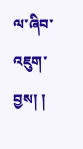ལ་ཞིབ་འཇུག་བྱས། །